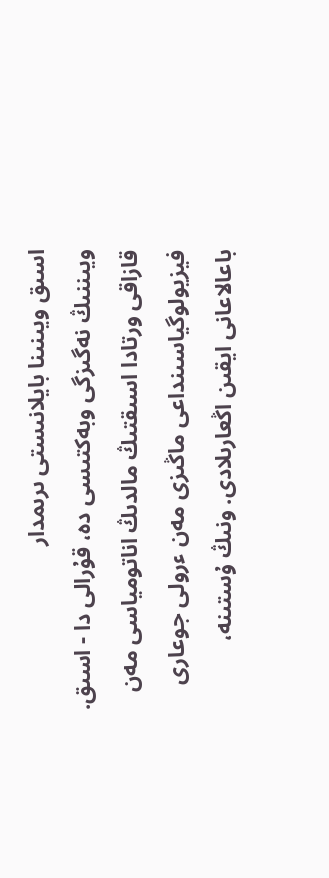اسىق ويىنىنا بايلانىستى ىرىمدار
ويىننىڭ نەگىزگى وبەكتىسى دە، قۇرالى دا - اسىق.
قازاقى ورتادا اسىقتىڭ مالدىڭ اناتومياسى مەن فيزيولوگياسىنداعى ماڭىزى مەن ءرولى جوعارى باعالاعانى ايقىن اڭعارىلادى. ونىڭ ۇستىنە،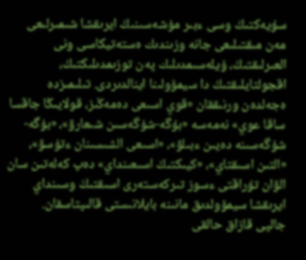سۇيەكتىڭ وسى ءبىر مۇشەسىنىڭ ايرىقشا شىمىرلىعى مەن مىقتىلىعى جانە وزىندىك ەستەتيكاسى ونى العىرلىقتىڭ، ۇيلەسىمدىلىك پەن توزىمدىلىكتىڭ، اقجولتايلىقتىڭ دا سيمۆولىنا اينالدىردى. تىلىمىزدە ەجەلدەن ورنىققان «قوي اسىعى دەمەڭىز، قولايىڭا جاقسا ساقا عوي» نەمەسە «بۇگە-شۇگەسىن شىعارۋ»، «بۇگە-شۇگەسىنە دەيىن ءبىلۋ»، «اسىعى الشىسىنان ءتۇسۋ»، «التىن اسىقتاي»، «كيىكتىڭ اسىعىنداي» دەپ كەلەتىن سان الۋان تۇراقتى ءسوز تىركەستەرى اسىقتىڭ وسىنداي ايرىقشا سيمۆولدىق مانىنە بايلانىستى قالىپتاسقان.
جالپى قازاق حالقى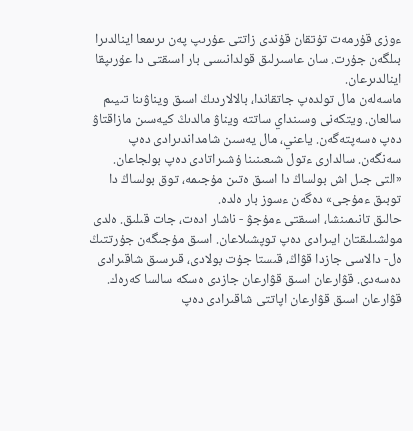ءوزى قۇرمەت تۇتقان قۇندى زاتتى عۇرىپ پەن ىرىمعا اينالدىرا بىلگەن جۇرت. سان عاسىرلىق قولدانىسى بار اسىقتى دا عۇرىپقا اينالدىرعان.
ماسەلەن مال تولدەپ جاتقاندا، بالالاردىڭ اسىق ويناۋىنا تىيىم سالعان. ويتكەنى وسىنداي ساتتە ويناۋ مالدىڭ كيەسىن مازاقتاۋ دەپ ەسەپتەگەن. ياعني، مال يەسىن شامداندىرادى دەپ سەنگەن. سالدارى ءتول شىعىنىنا ۇشىراتادى دەپ بولجاعان.
«التى جىل اش بولساڭ دا اسىق ەتىن مۇجىمە، توق بولساڭ دا توبىق ءمۇجى» دەگەن ءسوز بار ەلدە.
حالىق تانىمىنشا، اسىقتى ءمۇجۋ - ناشار ادەت، جات قىلىق. ەلدى مولشىلىقتان ايىرادى دەپ توپشىلاعان. اسىق مۇجىگەن جۇرتتىڭ ەل- دالاسى جازدا قۋاڭ، قىستا جۇت بولادى، قىرسىق شاقىرادى دەسەدى. قۋارعان اسىق قۋارعان جازدى ەسكە سالسا كەرەك. قۋارعان اسىق قۋارعان اپاتتى شاقىرادى دەپ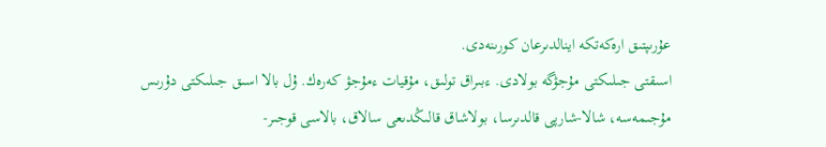عۇرىپتىق ارەكەتكە اينالدىرعان كورىنەدى.
اسىقتى جىلىكتى مۇجۋگە بولادى. ءبىراق تولىق، مۇقيات ءمۇجۋ كەرەك. ۇل بالا اسىق جىلىكتى دۇرىس مۇجىمەسە، شالا-شارپى قالدىرسا، بولاشاق قالىڭدىعى سالاق، بالاسى قوجىر-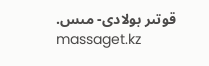قوتىر بولادى- مىس.
massaget.kz